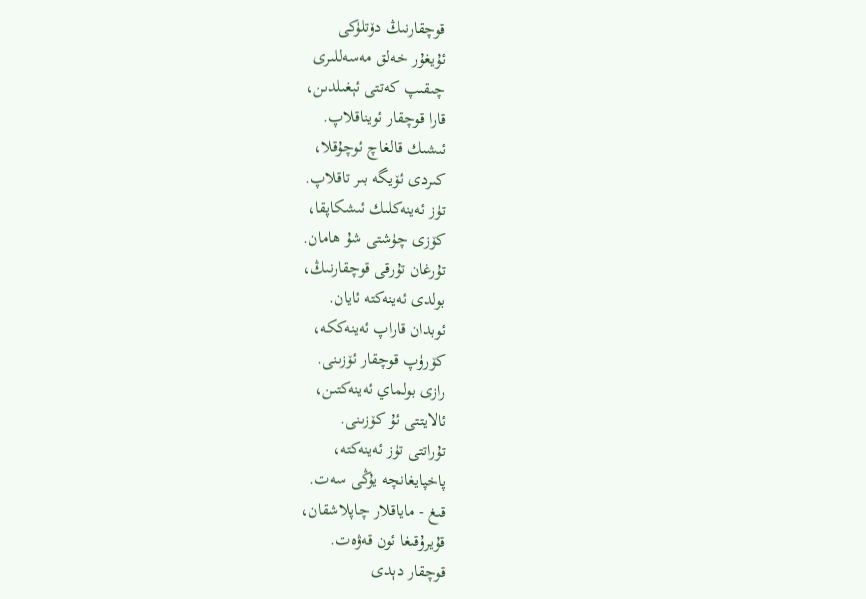قوچقارنىڭ دۆتلۈكى
ئۇيغۇر خەلق مەسەللىرى
چىقىپ كەتتى ئېغىلدىن،
قارا قوچقار ئويناقلاپ.
ئىشىك قالغاچ ئوچۇقلا،
كىردى ئۆيگە بىر تاقلاپ.
تۈز ئەينەكلىك ئىشكاپقا،
كۆزى چۈشتى شۇ ھامان.
تۇرغان تۇرقى قوچقارنىڭ،
بولدى ئەينەكتە ئايان.
ئوبدان قاراپ ئەينەككە،
كۆرۈپ قوچقار ئۆزىنى.
رازى بولماي ئەينەكتىن،
ئالايتتى ئۇ كۆزىنى.
تۇراتتى تۈز ئەينەكتە،
پاخپايغانچە يۇڭى سەت.
قىغ - ماياقلار چاپلاشقان،
قۇيرۇقىغا ئون قەۋەت.
قوچقار دېدى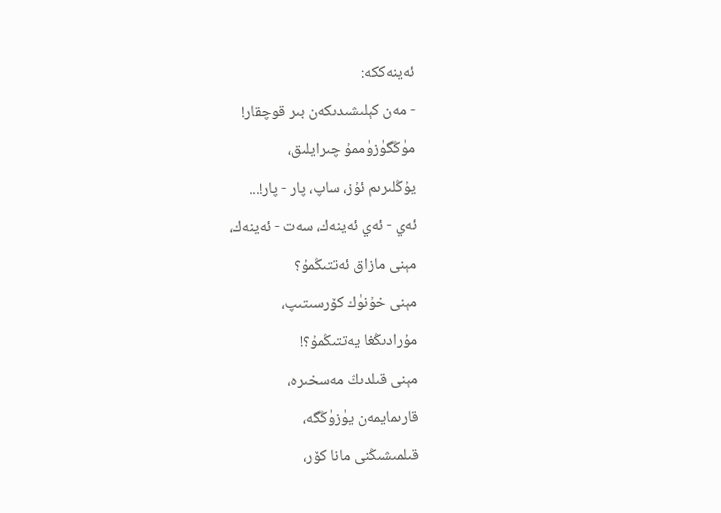ئەينەككە:
- مەن كېلىشىدىكەن بىر قوچقار!
مۈڭگۈزۈممۇ چىرايلىق،
يۇڭلىرىم ئۇز، ساپ، پار - پار!...
ئەي - ئەي ئەينەك، سەت - ئەينەك،
مېنى مازاق ئەتتىڭمۇ؟
مېنى خۇنۈك كۆرسىتىپ،
مۇرادىڭغا يەتتىڭمۇ؟!
مېنى قىلدىڭ مەسخىرە،
قارىمايمەن يۈزۈڭگە،
قىلمىشىڭنى مانا كۆر،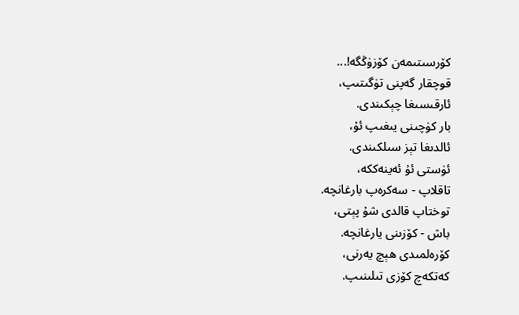كۆرسىتىمەن كۆزۈڭگە!...
قوچقار گەپنى تۈگىتىپ،
ئارقىسىغا چېكىندى.
بار كۈچىنى يىغىپ ئۇ،
ئالدىغا تېز سىلكىندى.
ئۈستى ئۇ ئەينەككە،
تاقلاپ - سەكرەپ بارغانچە.
توختاپ قالدى شۇ پېتى،
باش - كۆزىنى يارغانچە.
كۆرەلمىدى ھېچ يەرنى،
كەتكەچ كۆزى تىلىنىپ.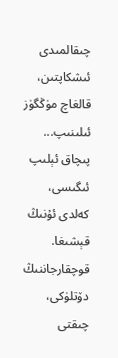چىقالمىدى ئىشكاپتىن،
قالغاچ مۈڭگۈز ئىلىنىپ...
پىچاق ئېلىپ ئىگىسى،
كەلدى ئۇنىڭ قېشىغا.
قوچقارجاننىڭ دۆتلۈكى،
چىقتى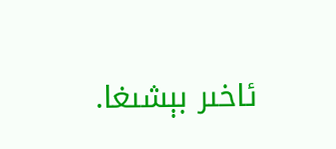ئاخىر بېشىغا.